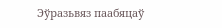Эўразьвяз паабяцаў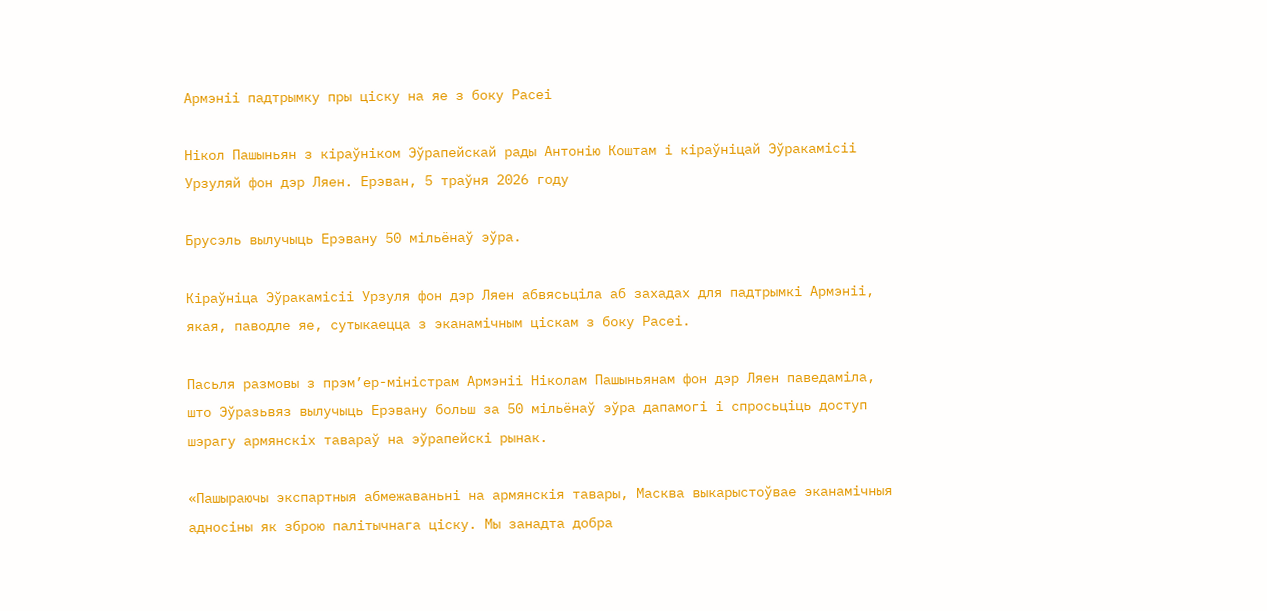Армэніі падтрымку пры ціску на яе з боку Расеі

Нікол Пашыньян з кіраўніком Эўрапейскай рады Антонію Коштам і кіраўніцай Эўракамісіі Урзуляй фон дэр Ляен. Ерэван, 5 траўня 2026 году

Брусэль вылучыць Ерэвану 50 мільёнаў эўра.

Кіраўніца Эўракамісіі Урзуля фон дэр Ляен абвясьціла аб захадах для падтрымкі Армэніі, якая, паводле яе, сутыкаецца з эканамічным ціскам з боку Расеі.

Пасьля размовы з прэм’ер-міністрам Армэніі Ніколам Пашыньянам фон дэр Ляен паведаміла, што Эўразьвяз вылучыць Ерэвану больш за 50 мільёнаў эўра дапамогі і спросьціць доступ шэрагу армянскіх тавараў на эўрапейскі рынак.

«Пашыраючы экспартныя абмежаваньні на армянскія тавары, Масква выкарыстоўвае эканамічныя адносіны як зброю палітычнага ціску. Мы занадта добра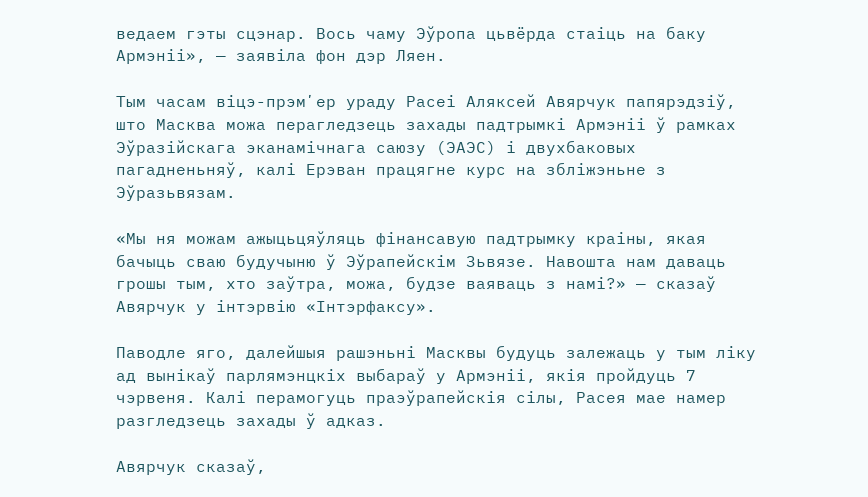ведаем гэты сцэнар. Вось чаму Эўропа цьвёрда стаіць на баку Армэніі», — заявіла фон дэр Ляен.

Тым часам віцэ-прэмʼер ураду Расеі Аляксей Авярчук папярэдзіў, што Масква можа перагледзець захады падтрымкі Армэніі ў рамках Эўразійскага эканамічнага саюзу (ЭАЭС) і двухбаковых пагадненьняў, калі Ерэван працягне курс на збліжэньне з Эўразьвязам.

«Мы ня можам ажыцьцяўляць фінансавую падтрымку краіны, якая бачыць сваю будучыню ў Эўрапейскім Зьвязе. Навошта нам даваць грошы тым, хто заўтра, можа, будзе ваяваць з намі?» — сказаў Авярчук у інтэрвію «Інтэрфаксу».

Паводле яго, далейшыя рашэньні Масквы будуць залежаць у тым ліку ад вынікаў парлямэнцкіх выбараў у Армэніі, якія пройдуць 7 чэрвеня. Калі перамогуць праэўрапейскія сілы, Расея мае намер разгледзець захады ў адказ.

Авярчук сказаў,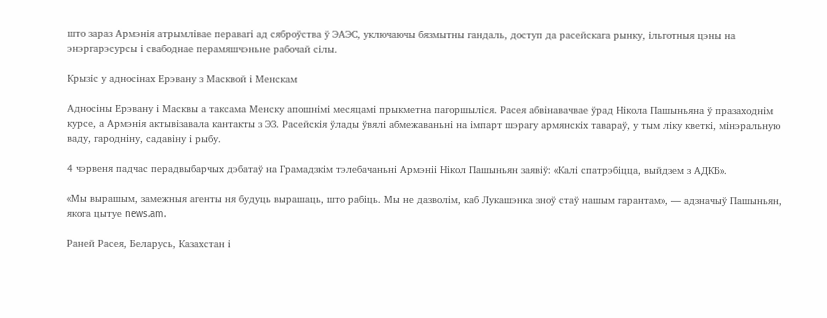што зараз Армэнія атрымлівае перавагі ад сяброўства ў ЭАЭС, уключаючы бязмытны гандаль, доступ да расейскага рынку, ільготныя цэны на энэргарэсурсы і свабоднае перамяшчэньне рабочай сілы.

Крызіс у адносінах Ерэвану з Масквой і Менскам

Адносіны Ерэвану і Масквы а таксама Менску апошнімі месяцамі прыкметна пагоршыліся. Расея абвінавачвае ўрад Нікола Пашыньяна ў празаходнім курсе, а Армэнія актывізавала кантакты з ЭЗ. Расейскія ўлады ўвялі абмежаваньні на імпарт шэрагу армянскіх тавараў, у тым ліку кветкі, мінэральную ваду, гародніну, садавіну і рыбу.

4 чэрвеня падчас перадвыбарчых дэбатаў на Грамадзкім тэлебачаньні Армэніі Нікол Пашыньян заявіў: «Калі спатрэбіцца, выйдзем з АДКБ».

«Мы вырашым, замежныя агенты ня будуць вырашаць, што рабіць. Мы не дазволім, каб Лукашэнка зноў стаў нашым гарантам», — адзначыў Пашыньян, якога цытуе news.am.

Раней Расея, Беларусь, Казахстан і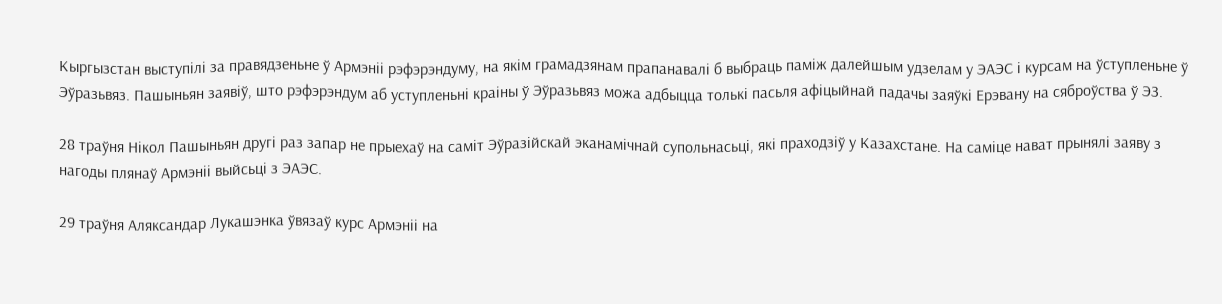Кыргызстан выступілі за правядзеньне ў Армэніі рэфэрэндуму, на якім грамадзянам прапанавалі б выбраць паміж далейшым удзелам у ЭАЭС і курсам на ўступленьне ў Эўразьвяз. Пашыньян заявіў, што рэфэрэндум аб уступленьні краіны ў Эўразьвяз можа адбыцца толькі пасьля афіцыйнай падачы заяўкі Ерэвану на сяброўства ў ЭЗ.

28 траўня Нікол Пашыньян другі раз запар не прыехаў на саміт Эўразійскай эканамічнай супольнасьці, які праходзіў у Казахстане. На саміце нават прынялі заяву з нагоды плянаў Армэніі выйсьці з ЭАЭС.

29 траўня Аляксандар Лукашэнка ўвязаў курс Армэніі на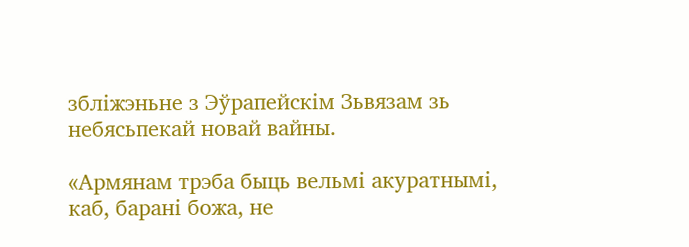збліжэньне з Эўрапейскім Зьвязам зь небясьпекай новай вайны.

«Армянам трэба быць вельмі акуратнымі, каб, барані божа, не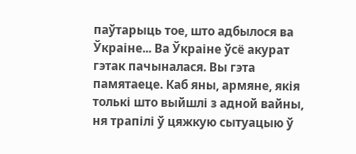паўтарыць тое, што адбылося ва Ўкраіне... Ва Ўкраіне ўсё акурат гэтак пачыналася. Вы гэта памятаеце. Каб яны, армяне, якія толькі што выйшлі з адной вайны, ня трапілі ў цяжкую сытуацыю ў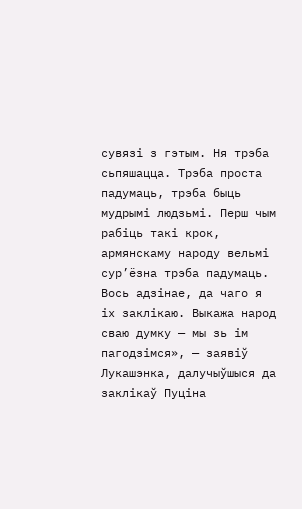сувязі з гэтым. Ня трэба сьпяшацца. Трэба проста падумаць, трэба быць мудрымі людзьмі. Перш чым рабіць такі крок, армянскаму народу вельмі сур’ёзна трэба падумаць. Вось адзінае, да чаго я іх заклікаю. Выкажа народ сваю думку — мы зь ім пагодзімся», — заявіў Лукашэнка, далучыўшыся да заклікаў Пуціна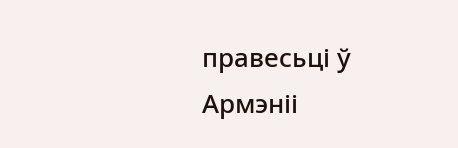правесьці ў Армэніі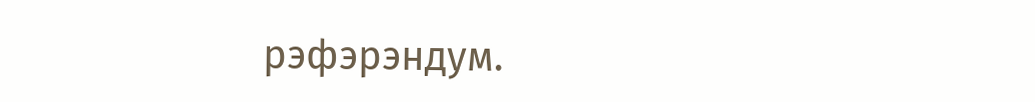рэфэрэндум.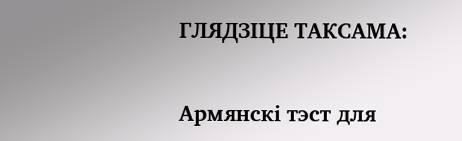ГЛЯДЗІЦЕ ТАКСАМА:

Армянскі тэст для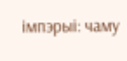імпэрыі: чаму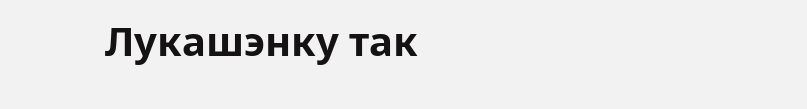Лукашэнку так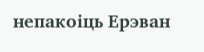непакоіць Ерэван